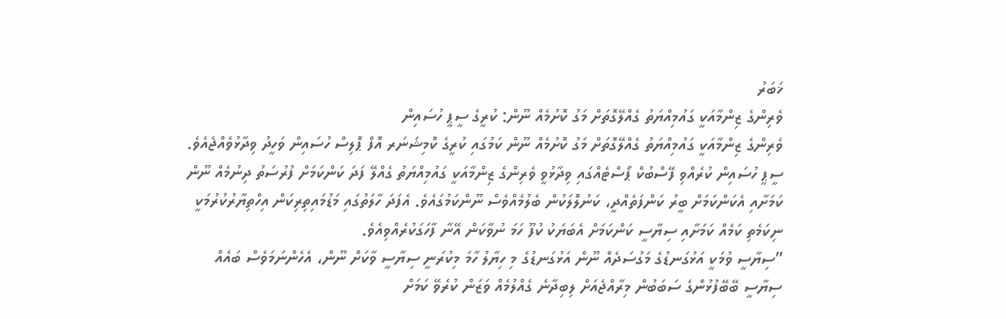ޚަބަރު
ވެރިންގެ ޒިންމާއަކީ ގައުމިއްޔަތު ގެއްލޭގޮތަށް މަގު ކޮށުމެއް ނޫން: ކުރީގެ ސީޕީ ހުސައިން
ވެރިންގެ ޒިންމާއަކީ ގައުމިއްޔަތު ގެއްލޭގޮތަށް މަގު ކޮށުމެއް ނޫން ކަމުގައި ކުރީގެ ކޮމިޝަނަރ އޮފް ޕޮލިސް ހުސައިން ވަހީދު ވިދާޅުވެއްޖެއެވެ.
ސީޕީ ހުސައިން ކުރެއްވި ފޭސްބުކް ޕޯސްޓެއްގައި ވިދާޅުވީ ވެރިންގެ ޒިންމާއަކީ ގައުމިއްޔަތު ގެއްލޭ ފަދަ ކަންކަމަށް ފުރުސަތު ދިނުމެއް ނޫން ކަމަށާއި އެކަންކަމަށް ބީރު ކަންފަތެއްދީ، ކަނުލޮލަކުން ބެލުމެއްވެސް ނޫންކަމުގައެވެ. އެފަދަ ހާލަތުގައި މަޑުމައިތިރިކަން އިހްތިޔާރުކުރުމަކީ ނިކަމެތި ކަމެއް ކަމަށާއި ސިޔާސީ ކަންކަމަށް އެބަޔަކު ކުފޫ ހަމަ ނުވާކަން އޭނާ ފާހަގަކުރެއްވިއެވެ.
”ސިޔާސީ ވުމަކީ އަޅުގަނޑުގެ މަގުސަދެއް ނޫން އަޅުގަނޑުގެ މި ހިޔާލު ހާމަ މިކުރަނީ ސިޔާސީ ވާކަށް ނޫން، އެހެންނަމަވެސް ބައެއް ސިޔާސީ ބޭބޭފުޅުންގެ ސަބަބުން މިރާއްޖެއަށް ލިބިދާނެ ގެއްލުމެއް ވަޒަން ކުރެވޭ ކަމަށް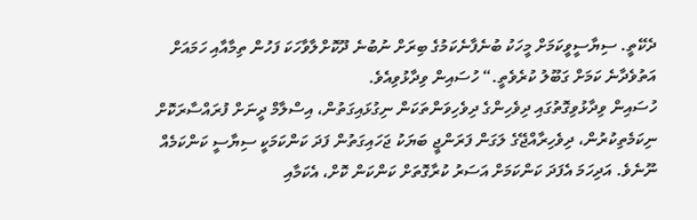ދެކޭތީ. ސިޔާސީވީކަމަށް މީހަކު ބުނެފާނެކަމުގެ ބިރަށް ނުބުނެ ދޫކޮށްލާވާހަކަ ފަހުން ތިމާއާއި ހަމައަށް އަތުވެދާނެ ކަމަށް ގަބޫލު ކުރެވެތީ.“ ހުސައިން ވިދާޅުވިއެވެ.
ހުސައިން ވިދާޅުވިގޮތުގައި ދިވެހިންގެ ދިވެހިވަންތަކަން ނިގުޅައިގަތުން، އިސްލާމް ދީނަށް ފުރައްސާރަކޮށް ނިކަމެތިކުރުން، ދިވެހިރާއްޖޭގެ ލަގަން ފަރަންޖީ ބަޔަކު ޖަހައިގަތުން ފަދަ ކަންކަމަކީ ސިޔާސީ ކަންކަމެއް ނޫނެވެ. އަދިހަމަ އެފަދަ ކަންކަމަށް އަސަރު ކުރާގޮތަށް ކަންކަން ކޮށް، އެކަމާއި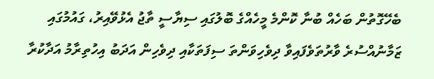ބެހޭގޮތުން ބަހެއް ބުނާ ކޮންމެ މީހެއްގެ ބޮލުގައި ސިޔާސީ ތާޖު އެޅުވޭއިރު، ގައުމުގައި ޒަމާނުއްސުރެ ވާރުތަވެފައިވާ ދިވެހިވަންތަ ސިފަތަކާއި ދިވެހިން އަދަބު އިހުތިރާމު އަދާކުރާ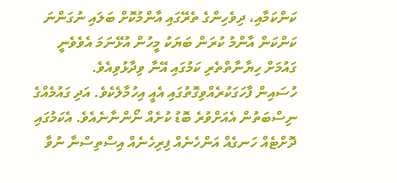ކަންކަމާއި، ދިވެހިންގެ ތެރޭގައި އާންމުކޮށް ބަލައި ނުގަންނަ ކަންކަން އާންމު ކުރަން ބަޔަކު މީހުން އުޅޭނަމަ އެވެވެނީ ގައުމަށް ހިޔާނާތްތެރި ކަމުގައި އޭނާ ވިދާޅުވިއެވެ.
ހުސައިން ފާހަގަކުރެއްވިގޮތުގައި އެއީ އިހުމާލެކެވެ. އަދި ގައުމެއްގެ ނިސްބަތުން އެއަށްވުރެ ބޮޑު ކުށެއް ނޯންނާނެއެވެ. އެކަމުގައި ދޮށްޓެއް ހަނގެއް އަންހެނެއް ފިރިހެނެއް އިސްތިސްނާ ނުވާ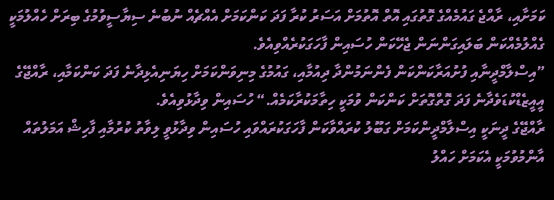ކަމަށާއި، ރާއްޖެ ގައުމެއްގެ ގޮތުގައި އޮތް އޮތުމަށް އަސަރު ކުރާ ފަދަ ކަންކަމަށް އެއްޗެއް ނުބުނެ ސިޔާސީވުމުގެ ބިރަށް ހެއްލުމަކީ ގެއްލުމެއްކަން ބަލައިގަންނަން ޖެހޭކަން ހުސައިން ފާހަގަކުރެއްވިއެވެ.
”އިސްލާމްދީނާއި ފުށުއަރާކަންކަން ފެންނަމުންދާ ދިއުމާއި، ގައުމުގެ މިނިވަންކަމަށް ހިޔަނިއެޅިދާނެ ފަދަ ކަންކަމާއި، ރާއްޖޭގެ އީއީޒެޑްކުޑަވެދާނެ ފަދަ ގޮތްގޮތަށް ކަންކަން ވުމަކީ ހިތާމަކުރާކަމެއް.“ ހުސައިން ވިދާޅުވިއެވެ.
ރާއްޖޭގެ ދީނަކީ އިސްލާމްދީންކަމަށް ގަބޫލު ކުރައްވާކަން ފާހަގަކުރައްވައި ހުސައިން ވިދާޅުވީ ލިވާތު ކުރުމާއި ފާހިޝް އަމަލުތައް އާންމުވުމަކީ އެކަމަށް ހައްލު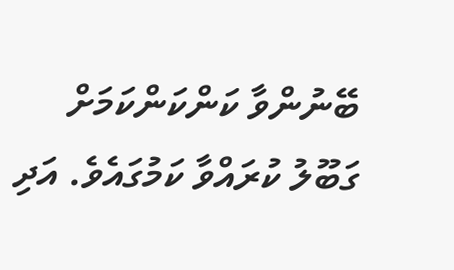ބޭނުންވާ ކަންކަންކަމަށް ގަބޫލު ކުރައްވާ ކަމުގައެވެ. އަދި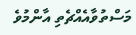މަސްތުވާއެއްޗެތި އާންމުވެ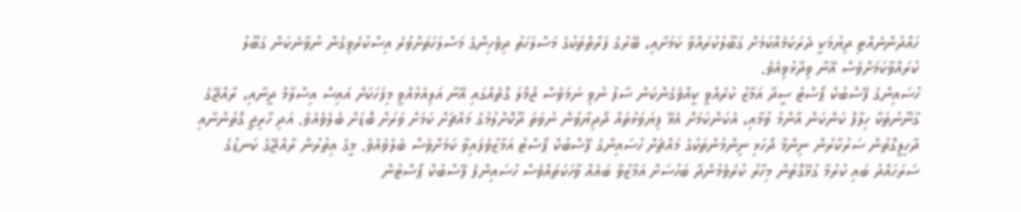ހައްދުންނެއްޓި ދިޔުމަކީ ދެރަކަމެއްކަމަށް ގަބޫލުކުރައްވާ ކަމަށާއި، ބޭރުގެ ފަރާތްތަކުގެ މަސްލަހަތު ދިވެހިންގެ މަސްލަހަތަށްވުރެ އިސްކުރެވިގެން ނުވާނެކަން ގަބޫލު ކުރައްވާކަމަށްވެސް އޭނާ ވިދާޅުވިއެވެ.
ހުސައިންގެ ފޭސްބުކް ޕޯސްޓު ސީދާ އަމާޒު ކުރެއްވީ ކީއްވެގެންކަން ސާފު ނުވި ނަމަވެސް ޖުމްލަ ގޮތެއްގައި އޭނާ އަލިއެޅުއްވީ މިފަހަކަށް އައިސް އިސްލާމް ދީނާއި، ރާއްޖޭގެ ގާނޫނުތަކާ ހިލާފް ކަންކަން އާންމު ވުމާއި، އެކަންކަމަށް އެޅޭ ފިޔަވަޅުތައް ދޯދިޔާވުން ނުވަތަ ދޫކޮށްލުމުގެ މައްޗަށް ކަމަށް ވަރަށް ބޮޑަށް ބެލެވެއެވެ. އަދި ހާރިޖީ ގޮތުންނާއި ދާހިލީގޮތުން ސަރުކާރުން ނިންމާ ދޯހަޅި ނިންމުންތަކުގެ މައްޗަށް ހުސައިންގެ ފޭސްބުކް ޕޯސްޓު އަމާޒުވެފައިވާ ކަމަށްވެސް ބެލެވެއެވެ. މީގެ އިތުރުން ރާއްޖޭގެ ކަނޑުގެ ސަރަހައްދު ބައި ކުރުމާ ގުޅޭގޮތުން މިހާރު ކުރެވެމުންދާ ބަހުސަށް އަމާޒުވާ ބައެއް ވާހަކަތައްވެސް ހުސައިންފެ ފޭސްބުކް ޕޯސްޓުން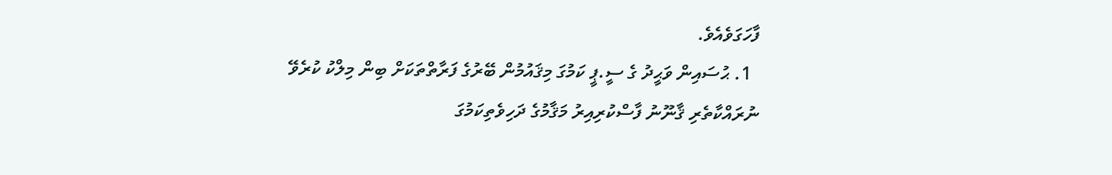ފާހަގަވެއެވެ.
  1. ޙުސައިން ވަޙީދު ގެ ސީ.ޕީ ކަމުގަ މިޤައުމުން ބޭރުގެ ފަރާތްތަކަށް ބިން މިލްކު ކުރެވޭ ނުރައްކާތެރި ޤާނޫނު ފާސްކުރިއިރު މަޤާމުގެ ދަހިވެތިކަމުގަ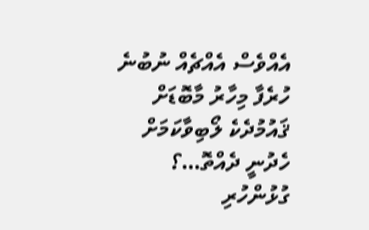އެއްވެސް އެއްޗެއް ނުބުނެ ހުރެފާ މިހާރު މާބޮޑަށް ޤައުމުދެކެ ލޯބިވާކަމަށް ހެދުނީ ދެއްތޮ…؟
ގުޅުންހުރި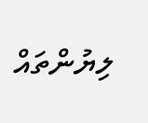ލިޔުންތައް